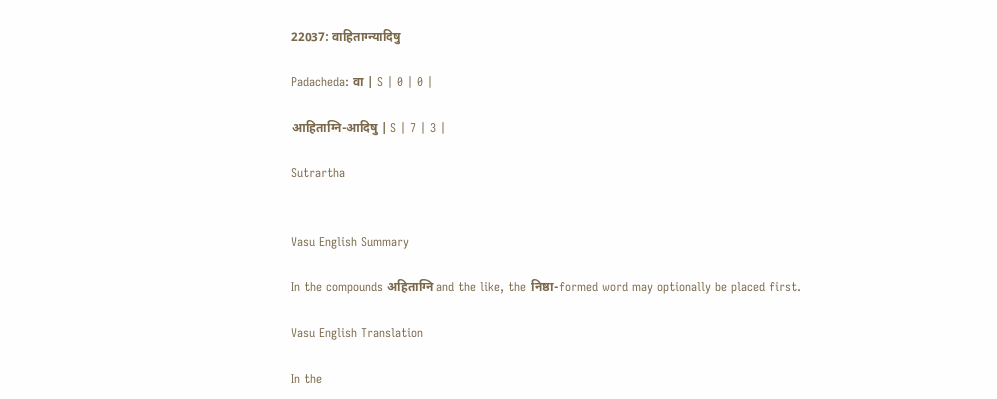22037: वाहिताग्न्यादिषु

Padacheda: वा | S | 0 | 0 |

आहिताग्नि-आदिषु | S | 7 | 3 |

Sutrartha


Vasu English Summary

In the compounds अहिताग्नि and the like, the निष्ठा-formed word may optionally be placed first.

Vasu English Translation

In the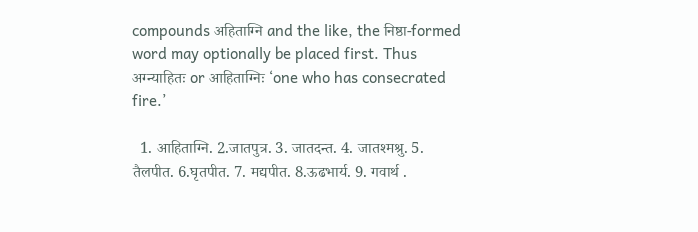compounds अहिताग्नि and the like, the निष्ठा-formed word may optionally be placed first. Thus अग्न्याहितः or आहिताग्निः ‘one who has consecrated fire.’

  1. आहिताग्नि. 2.जातपुत्र. 3. जातदन्त. 4. जातश्मश्रु. 5. तैलपीत. 6.घृतपीत. 7. मद्यपीत. 8.ऊढभार्य. 9. गवार्थ .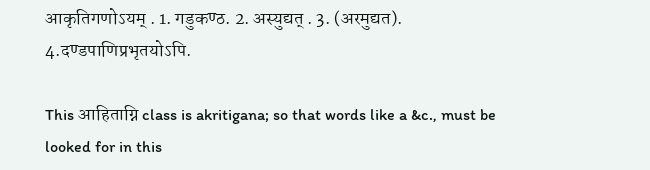आकृतिगणोऽयम् . 1. गडुकण्ठ. 2. अस्युद्यत् . 3. (अरमुद्यत). 4.दण्डपाणिप्रभृतयोऽपि.

This आहिताग्नि class is akritigana; so that words like a &c., must be looked for in this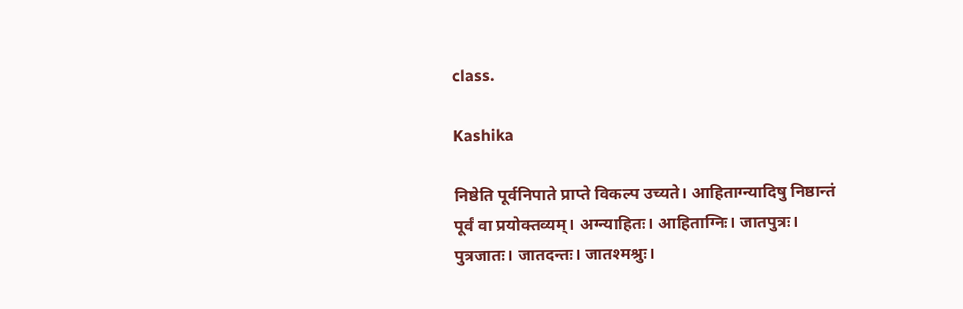class.

Kashika

निष्ठेति पूर्वनिपाते प्राप्ते विकल्प उच्यते। आहिताग्न्यादिषु निष्ठान्तं पूर्वं वा प्रयोक्तव्यम्। अग्न्याहितः। आहिताग्निः। जातपुत्रः। पुत्रजातः। जातदन्तः। जातश्मश्रुः।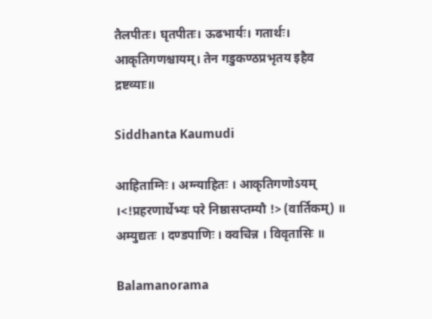तैलपीतः। घृतपीतः। ऊढभार्यः। गतार्थः। आकृतिगणश्चायम्। तेन गडुकण्ठप्रभृतय इहैव द्रष्टव्याः॥

Siddhanta Kaumudi

आहिताग्निः । अग्न्याहितः । आकृतिगणोऽयम् ।<!प्रहरणार्थेभ्यः परे निष्ठासप्तम्यौ !> (वार्तिकम्) ॥ अम्युद्यतः । दण्डपाणिः । क्वचिन्न । विवृतासिः ॥

Balamanorama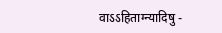वाऽऽहिताग्न्यादिषु -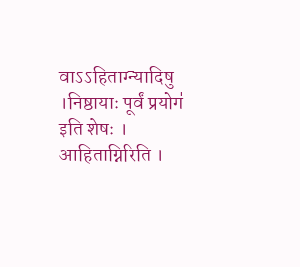वाऽऽहिताग्न्यादिषु ।निष्ठायाः पूर्वं प्रयोग॑ इति शेषः । आहिताग्निरिति ।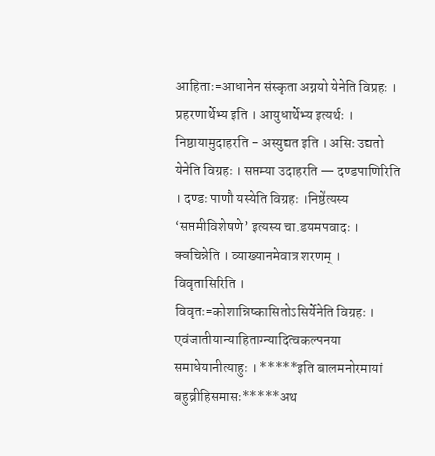आहिताः=आधानेन संस्कृता अग्नयो येनेति विप्रहः । प्रहरणार्थेभ्य इति । आयुधार्थेभ्य इत्यर्थः । निष्ठायामुदाहरति - अस्युद्यत इति । असिः उद्यतो येनेति विग्रहः । सप्तम्या उदाहरति — दण्डपाणिरिति । दण्डः पाणौ यस्येति विग्रहः ।निष्ठे॑त्यस्य ‘सप्तमीविशेषणे’ इत्यस्य चा.डयमपवादः । क्वचिन्नेति । व्याख्यानमेवात्र शरणम् । विवृतासिरिति । विवृतः=कोशान्निष्कासितोऽसिर्येनेति विग्रहः । एवंजातीयान्याहिताग्न्यादित्वकल्पनया समाधेयानीत्याहुः । *****इति बालमनोरमायां बहुव्रीहिसमासः*****अथ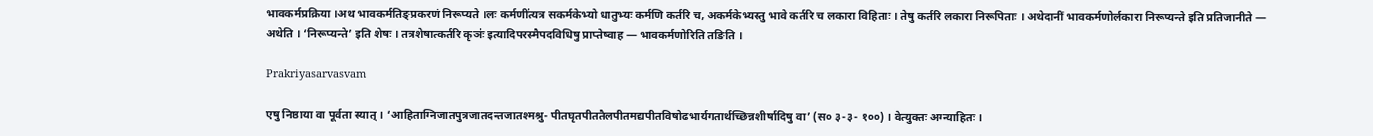भावकर्मप्रक्रिया ।अथ भावकर्मतिङ्प्रकरणं निरूप्यते ।लः कर्मणी॑त्यत्र सकर्मकेभ्यो धातुभ्यः कर्मणि कर्तरि च, अकर्मकेभ्यस्तु भावे कर्तरि च लकारा विहिताः । तेषु कर्तरि लकारा निरूपिताः । अथेदानीं भावकर्मणोर्लकारा निरूप्यन्ते इति प्रतिजानीते — अथेति । ‘निरूप्यन्ते’ इति शेषः । तत्रशेषात्कर्तरि कृञः॑ इत्यादिपरस्मैपदविधिषु प्राप्तेष्वाह — भावकर्मणोरिति तङिति ।

Prakriyasarvasvam

एषु निष्ठाया वा पूर्वता स्यात् । ‘आहिताग्निजातपुत्रजातदन्तजातश्मश्रु- पीतघृतपीततैलपीतमद्यपीतविषोढभार्यगतार्थच्छिन्नशीर्षादिषु वा’ (स० ३-३- १००) । वेत्युक्तः अग्न्याहितः ।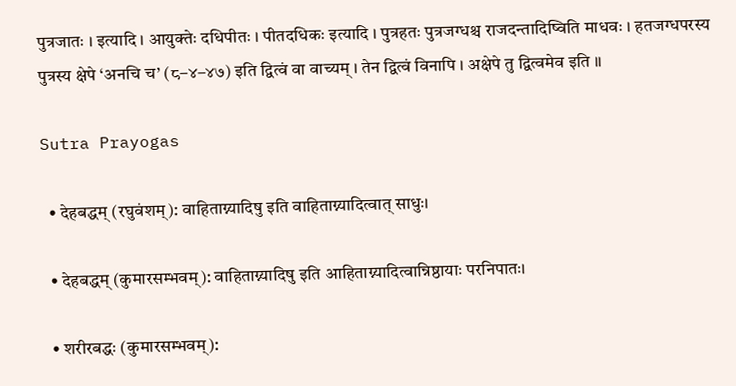पुत्रजातः । इत्यादि । आयुक्तेः दधिपीतः । पीतदधिकः इत्यादि । पुत्रहतः पुत्रजग्धश्च राजदन्तादिष्विति माधवः । हतजग्धपरस्य पुत्रस्य क्षेपे ‘अनचि च’ (८–४–४७) इति द्वित्वं वा वाच्यम् । तेन द्वित्वं विनापि । अक्षेपे तु द्वित्वमेव इति ॥

Sutra Prayogas

  • देहबद्धम् (रघुवंशम्): वाहिताग्न्यादिषु इति वाहिताग्न्यादित्वात् साधुः।

  • देहबद्धम् (कुमारसम्भवम्): वाहिताग्न्यादिषु इति आहिताग्न्यादित्वान्निष्ठायाः परनिपातः।

  • शरीरबद्धः (कुमारसम्भवम्):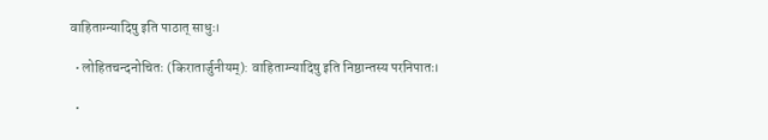वाहिताग्न्यादिषु इति पाठात् साधुः।

  • लोहितचन्दनोचितः (किरातार्जुनीयम्): वाहिताग्न्यादिषु इति निष्ठान्तस्य परनिपातः।

  •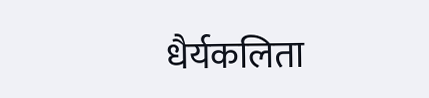धैर्यकलिता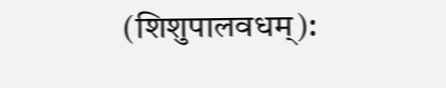(शिशुपालवधम्):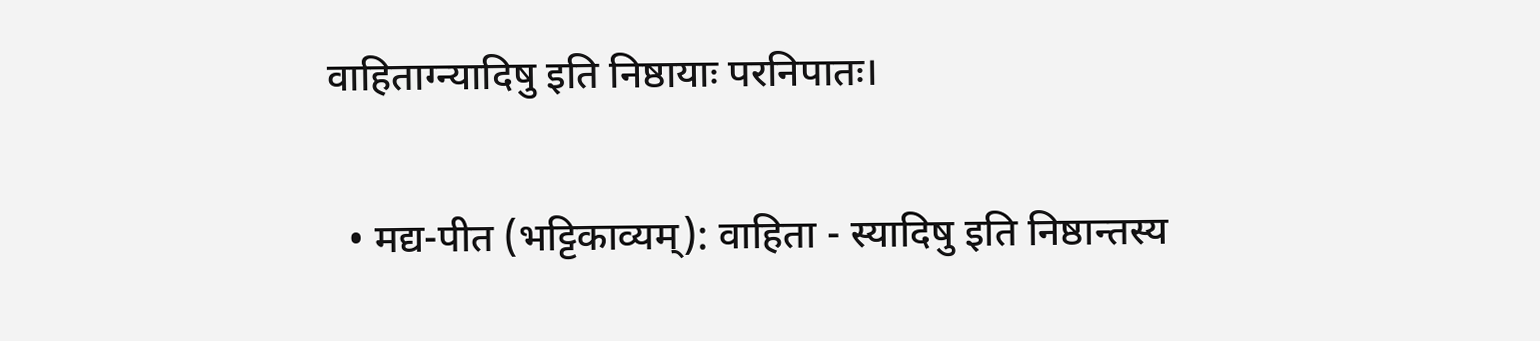वाहिताग्न्यादिषु इति निष्ठायाः परनिपातः।

  • मद्य-पीत (भट्टिकाव्यम्): वाहिता - स्यादिषु इति निष्ठान्तस्य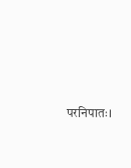परनिपातः।